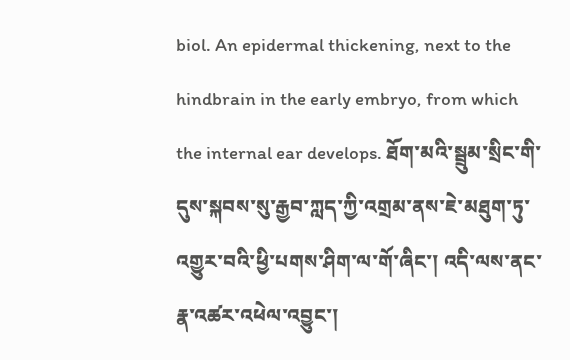biol. An epidermal thickening, next to the hindbrain in the early embryo, from which the internal ear develops. ཐོག་མའི་སྦྲུམ་སྲིང་གི་དུས་སྐབས་སུ་རྒྱབ་ཀླད་ཀྱི་འགྲམ་ནས་ཇེ་མཐུག་ཏུ་འགྱུར་བའི་ཕྱི་པགས་ཤིག་ལ་གོ་ཞིང་། འདི་ལས་ནང་རྣ་འཚར་འཕེལ་འབྱུང་།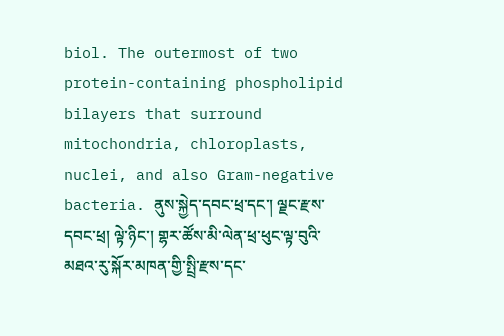biol. The outermost of two protein-containing phospholipid bilayers that surround mitochondria, chloroplasts, nuclei, and also Gram-negative bacteria. ནུས་སྐྱེད་དབང་ཕྲ་དང་། ལྗང་རྫས་དབང་ཕྲ། ལྟེ་ཉིང་། གྷར་ཚོས་མི་ལེན་ཕྲ་ཕུང་ལྟ་བུའི་མཐའ་རུ་སྐོར་མཁན་གྱི་སྤྲི་རྫས་དང་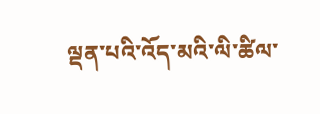ལྡན་པའི་འོད་མའི་ལི་ཚིལ་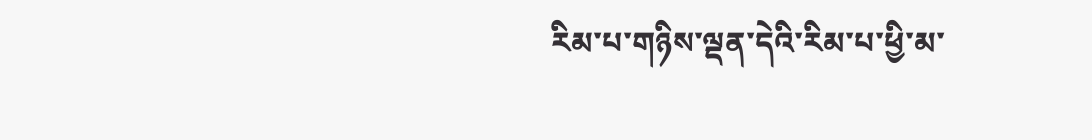རིམ་པ་གཉིས་ལྡན་དེའི་རིམ་པ་ཕྱི་མ་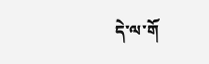དེ་ལ་གོ